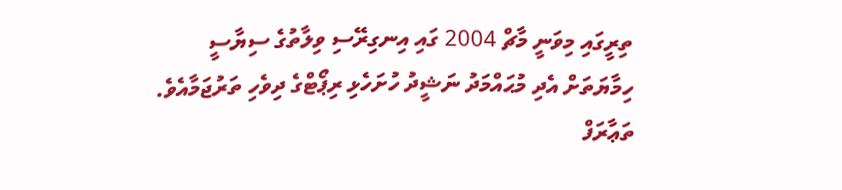ތިރީގައި މިވަނީ މާޗް 2004 ގައި އިނގިރޭސި ވިލާތުގެ ސިޔާސީ ހިމާޔަތަށް އެދި މުޙައްމަދު ނަޝީދު ހުށަހެޅި ރިޕޯޓްގެ ދިވެހި ތަރުޖަމާއެވެ.
ތަޢާރަފް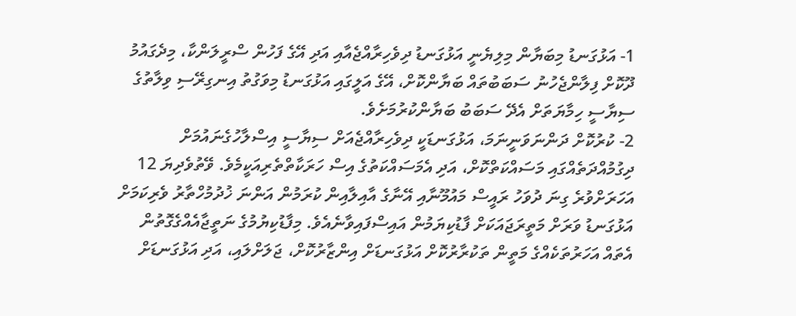1- އަޅުގަނޑު މިބަޔާން މިލިޔެނީ އަޅުގަނޑު ދިވެހިރާއްޖެއާއި އަދި އޭގެ ފަހުން ސްރީލަންކާ، މިދެގައުމު ދޫކޮށް ފިލާންޖެހުނު ސަބަބުތައް ބަޔާންކޮށް، އޭގެ އަލީގައި އަޅުގަނޑު މިވަގުތު އިނގިރޭސި ވިލާތުގެ ސިޔާސީ ހިމާޔަތަށް އެދޭ ސަބަބު ބަޔާންކުރުމަށެވެ.
2- ކުރުކޮށް ދަންނަވަނީނަމަ، އަޅުގަނޑަކީ ދިވެހިރާއްޖެއަށް ސިޔާސީ އިސްލާހުގެނައުމަށް ދިގުމުއްދަތެއްގައި މަސައްކަތްކޮށް، އަދި އެމަސައްކަތުގެ އިސް ހަރަކާތްތެރިއަކީމެވެ. ވޭތުވެދިޔަ 12 އަހަރަށްވުރެ ގިނަ ދުވަހު ރައީސް މައުމޫނާއި އޭނާގެ އާއިލާއިން ކުރަމުން އަންނަ ޚުދުމުހްތާރު ވެރިކަމަށް އަޅުގަނޑު ވަރަށް މަތީރަޖައަކަށް ފާޑުކިޔަމުން އައިސްފައިވާނެއެވެ. މިފާޑުކިޔުމުގެ ނަތީޖާއެއްގެގޮތުން އެތައް އަހަރުތަކެއްގެ މަތީން ތަކުރާރުކޮށް އަޅުގަނޑަށް އިންޒާރުކޮށް، ޖަލަށްލައި، އަދި އަޅުގަނޑަށް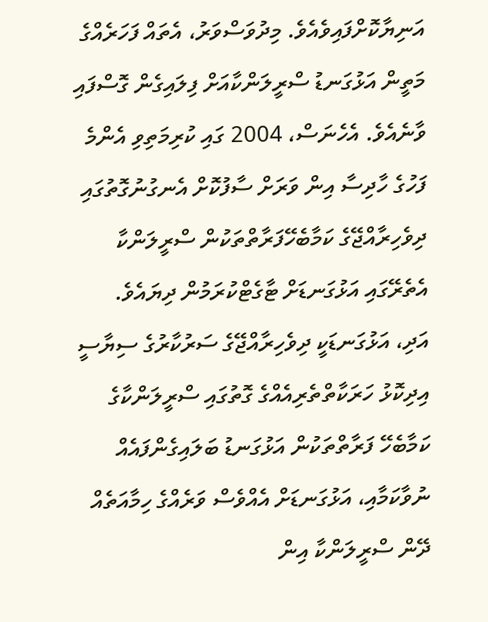އަނިޔާކޮށްފައިވެއެވެ. މިދުވަސްވަރު، އެތައް ފަހަރެއްގެ މަތީން އަޅުގަނޑު ސްރީލަންކާއަށް ފިލައިގެން ގޮސްފައި ވާނެއެވެ. އެހެނަސް، 2004 ގައި ކުރިމަތިވި އެންމެ ފަހުގެ ހާދިސާ އިން ވަރަށް ސާފުކޮށް އެނގުނުގޮތުގައި ދިވެހިރާއްޖޭގެ ކަމާބެހޭފަރާތްތަކުން ސްރީލަންކާ އެތެރޭގައި އަޅުގަނޑަށް ޓާގެޓްކުރަމުން ދިޔައެވެ. އަދި، އަޅުގަނޑަކީ ދިވެހިރާއްޖޭގެ ސަރުކާރުގެ ސިޔާސީ އިދިކޮޅު ހަރަކާތްތެރިއެއްގެ ގޮތުގައި ސްރީލަންކާގެ ކަމާބެހޭ ފަރާތްތަކުން އަޅުގަނޑު ބަލައިގެންފައެއް ނުވާކަމާއި، އަޅުގަނޑަށް އެއްވެސް ވަރެއްގެ ހިމާއަތެއް ދޭން ސްރީލަންކާ އިން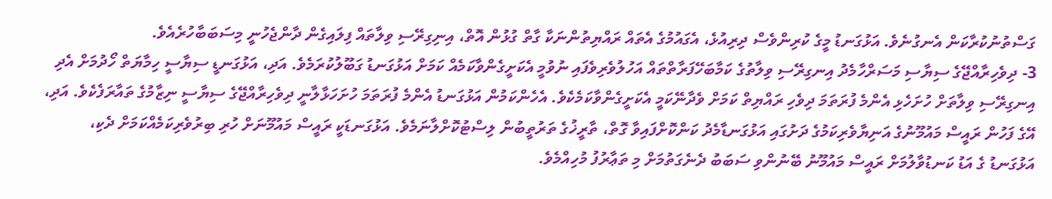ގަސްތުނުކުރާކަން އެނގުނެވެ. އަޅުގަނޑު މީގެ ކުރިންވެސް ދިރިއުޅެ، އެގައުމުގެ އެތައް ރައްޔިތުންނަކާ ގާތް ގުޅުން އޮތް، އިނިގިރޭސި ވިލާތައް ފިލައިގެން ދާންޖެހުނީ މިސަބަބާހުރެއެވެ.
3- ދިވެހިރާއްޖޭގެ ސިޔާސި މަސަރްހާމެދު އިނގިރޭސި ވިލާތުގެ ކަމާބަހޭފަރާތްތައް އަހުލުވެރިވެފައި ނުވުމީ އެކަށީގެންވާކަމެއް ކަމަށް އަޅުގަނޑު ގަބޫލުކުރަމެވެ. އަދި، އަޅުގަނޑީ ސިޔާސީ ހިމާޔަތް ހޯދުމަށް އެދި އިނގިރޭސި ވިލާތަށް ހުށަހެޅި އެންމެ ފުރަތަމަ ދިވެހި ރައްޔިތް ކަމަށް ވެދާނޭކަމީ އެކަށީގެންވާކަމެކެވެ. އެހެންކަމުން އަޅުގަނޑު އެންމެ ފުރަތަމަ ހުށަހަޅާލާނީ ދިވެހިރާއްޖޭގެ ސިޔާސީ ނިޒާމުގެ ތައާރަފެކެވެ. އަދި، އޭގެ ފަހުން ރައީސް މައުމޫނުގެ އަނިޔާވެރިކަމުގެ ދަށުގައި އަޅުގަނޑާމެދު ކަންކޮށްފައިވާ ގޮތް، ތާރީޚުގެ ތަރުތީބުން ލިސްޓުކޮށްލާނަމެވެ. އަޅުގަނޑަކީ ރައީސް މައުމޫނަށް ހުރި ބިރުވެރިކަމެއްކަމަށް ދެކި، އަޅުގަނޑު ގެ އަޑު ކަނޑުވާލުމަށް ރައީސް މައުމޫނު ބޭނުންވި ސަބަބު ދެނެގަތުމަށް މި ތަޢާރުފު މުހިއްމެވެ.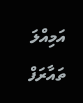އަމިއްލަ ތައާރަފް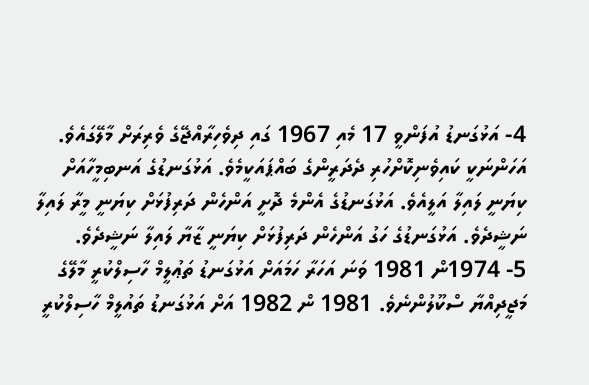4- އަޅުގަނޑު އުފަންވީ 17 މެއި 1967 ގައި ދިވެހިރާއްޖޭގެ ވެރިރަށް މާލޭގައެވެ. އަހަންނަކީ ކައިވެނިކޮށްހުރި ދެދަރީންގެ ބައްޕައަކީމެވެ. އަޅުގަނޑުގެ އަނބިމީހާއަށް ކިޔަނީ ލައިލާ އަލީއެވެ. އަޅުގަނޑުގެ އެންމެ ދޮށީ އަންހެން ދަރިފުޅަށް ކިޔަނީ މީރާ ލައިލާ ނަޝީދެވެ. އަޅުގަނޑުގެ ހަގު އަންހެން ދަރިފުޅަށް ކިޔަނީ ޒާޔާ ލައިލާ ނަޝީދެވެ.
5- 1974ން 1981 ވަނަ އަހަރާ ހަމައަށް އަޅުގަނޑު ތަޢުލީމް ހާސިލްކުރީ މާލޭގެ މަޖީދިއްޔާ ސްކޫލުންނެވެ. 1981 ން 1982 އަށް އަޅުގަނޑު ތައުލީމް ހާސިލްކުރީ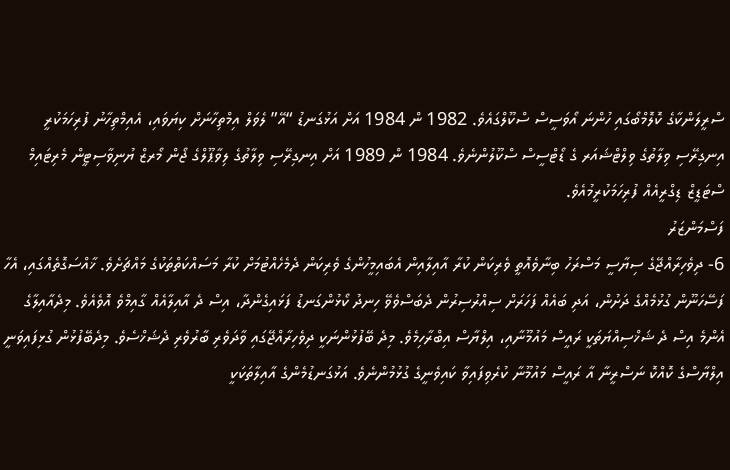ސްރީލަންކާގެ ކޮލޮމްބޯގައި ހުންނަ އޯވަސީސް ސްކޫލްގައެވެ. 1982 ން 1984 އަށް އަޅުގަނޑު “އޭ” ލެވަލް އިމްތިހާނަށް ކިޔަވައި، އެއިމްތިހާނު ފުރިހަމަކުރީ އިނގިރޭސި ވިލާތުގެ ވިލްޓްޝައަރ ގެ ޑޯޓްސީސް ސްކޫލުންނެވެ. 1984 ން 1989 އަށް އިނގިރޭސި ވިލާތުގެ ލިވާޕޫލްގެ ޖޯން މޯރޒް ޔުނިވާސިޓީން މެރިޓައިމް ސްޓަޑީޒް ޑިގްރީއެއް ފުރިހަމަކުރީމުއެވެ.
ފަސްމަންޒަރު
6- ދިވެހިރާއްޖޭގެ ސިޔާސީ މަސްރަހު ބިނާވެއޮތީ ވެރިކަން ކުރާ އާއިލާއިން އެބައިމީހުންގެ ވެރިކަން ދެމެހެއްޓުމަށް ކުރާ މަސައްކަތްތަކުގެ މައްޗަށެވެ. ޚާއްސަގޮތެއްގައި، އެހާ ފަސޭހަނޫން ގުޅުމެއްގެ ދަށުން، އަދި ބައެއް ފަހަރަށް ސިއްރުސިރުން ދެބަސްވެވޭ ހިނދު ކޯޅުންގަނޑު ފަޅައިގެންދާ، އިސް ދެ އާއިލާއެއް ގާއިމްވެ އޮވެއެވެ. މިދެއާއިލާގެ އެންމެ އިސް ދެ ޝަޚްސިއްޔަތަކީ ރައީސް މައުމޫނާއި، އިލްޔާސް އިބްރާހިމެވެ. މިދެ ބޭފުޅުންނަކީ ދިވެހިރާއްޖޭގައި ވާދަވެރި ބާރުވެރި ދެޝަޚްސެވެ. މިދެބޭފުޅުން ގުޅިފައިވަނީ އިލްޔާސްގެ ކޮއްކޮ ނަސްރީނާ އާ ރައީސް މައުމޫނާ ކުރެވިފައިވާ ކައިވެނީގެ ގުޅުމުންނެވެ. އަޅުގަނޑުމެންގެ އާއިލާތަކަކީ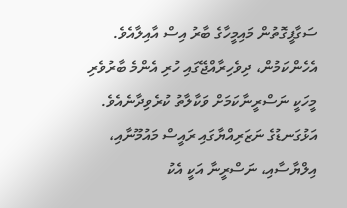ސަގާފީގޮތުން މައިމީހާގެ ބާރު އިސް އާއިލާއެވެ. އެހެންކަމުން، ދިވެހިރާއްޖޭގައި ހުރި އެންމެ ބާރުވެރި މީހަކީ ނަސްރީނާކަމަށް ވަކާލާތު ކުރެވިދާނެއެވެ. އަޅުގަނޑުގެ ނަޒަރިއްޔާގައި ރައީސް މައުމޫނާއި، އިލްޔާސާއި، ނަސްރީނާ އަކީ އެކު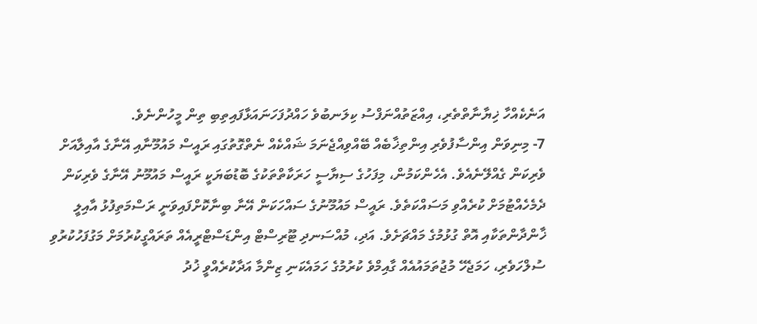އަނެކެއްހާ ޚިޔާނާތްތެރި، އިއްޒަތުއްނަފްސު ކިލަނބުވެ ހައްދުފަހަނައަޅާފައިތިބި ތިން މީހުންނެވެ.
7- މިނިވަން އިންސާފުވެރި އިންތިޚާބެއް ބޭއްވިއްޖެނަމަ ޝައްކެއް ނެތްގޮތުގައި ރައީސް މައުމޫނާއި އޭނާގެ އާއިލާއަށް ވެރިކަން ގެއްލޭނެއެވެ. އެހެންކަމުން، މިފަހުގެ ސިޔާސީ ހަރަކާތްތަކުގެ ބޮޑުބަޔަކީ ރައީސް މައުމޫނު އޭނާގެ ވެރިކަން ދެމެހެއްޓުމަށް ކުރެއްވި މަސައްކަތެވެ. ރައީސް މައުމޫނުގެ ސައްހަކަން އޭނާ ބިނާކޮށްފައިވަނީ ރަސްމަތިފުޅު އާއިލީ ޚާންދާންތަކާއި އޮތް ގުޅުމުގެ މައްޗަށެވެ. އަދި، މުއްސަނދި ޓޫރިސްޓް އިންޑަސްޓްރީއެއް ތަރައްގީކުރުމަށް މަގުފަހުކުރުވި ސުލްހަވެރި، ހަމަޖެހޭ މުޖުތަމައުއެއް ގާއިމްވެ ކުރުމުގެ ހަމައެކަނި ޒިންމާ އަދާކުރެއްވީ ޚުދު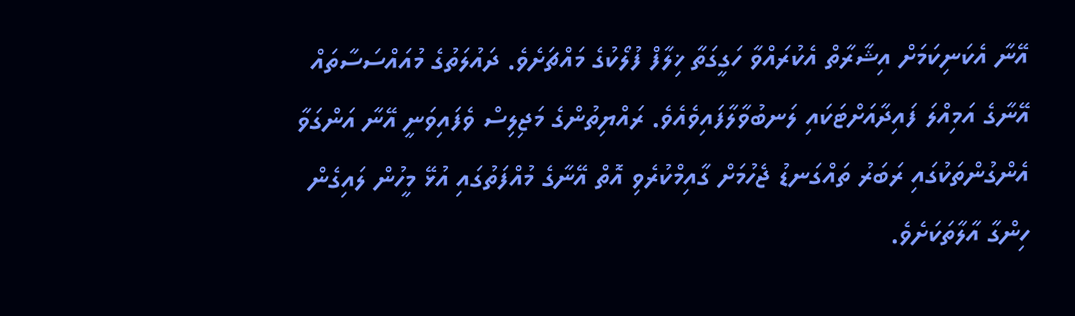އޭނާ އެކަނިކަމަށް އިޝާރާތް އެކުރައްވާ ހަގީގަތާ ޚިލާފް ފުލޯކުގެ މައްޗަށެވެ. ދައުލަތުގެ މުއައްސަސާތައް އޭނާގެ އަމިއްލަ ފައިދާއަށްޓަކައި ލަނބުވާލާފައިވެއެވެ. ރައްޔިތުންގެ މަޖިލިސް ވެފައިވަނީ އޭނާ އަންގަވާ އެންގުންތަކުގައި ރަބަރު ތައްގަނޑު ޖެހުމަށް ގާއިމްކުރެވި އޮތް އޭނާގެ މުއްފަތުގައި އުޅޭ މީހުން ލައިގެން ހިންގާ އާލާތަކަށެވެ.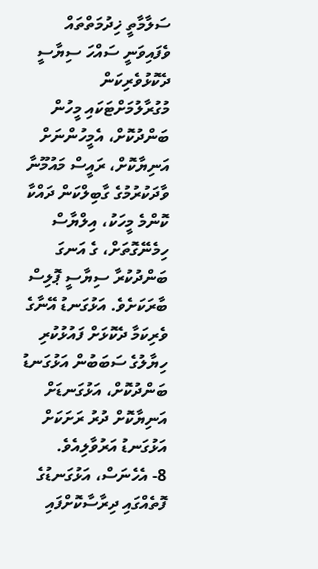ސަލާމާތީ ޚިދުމަތްތައް ވެފައިވަނީ ސައްހަ ސިޔާސީ ދެކޮޅުވެރިކަން މުގުރާލުމަށްޓަކައި މީހުން ބަންދުކޮށް، އެމީހުންނަށް އަނިޔާކޮށް، ރައީސް މައުމޫނާ ވާދަކުރުމުގެ ގާބިލްކަން ދައްކާ ކޮންމެ މީހަކު، އިލްޔާސް ހިމެނޭގޮތަށް، ގެ އަނގަ ބަންދުކުރާ ސިޔާސީ ޕޮލިސް ބާރަކަށެވެ. އަޅުގަނޑު އޭނާގެ ވެރިކަމާ ދެކޮޅަށް ފައުޅުކުރި ހިޔާލުގެ ސަބަބުން އަޅުގަނޑު ބަންދުކޮށް، އަޅުގަނޑަށް އަނިޔާކޮށް ދުރު ރަށަކަށް އަޅުގަނޑު އަރުވާލިއެވެ.
8- އެހެނަސް، އަޅުގަނޑުގެ ފޮތެއްގައި ދިރާސާކޮށްފައި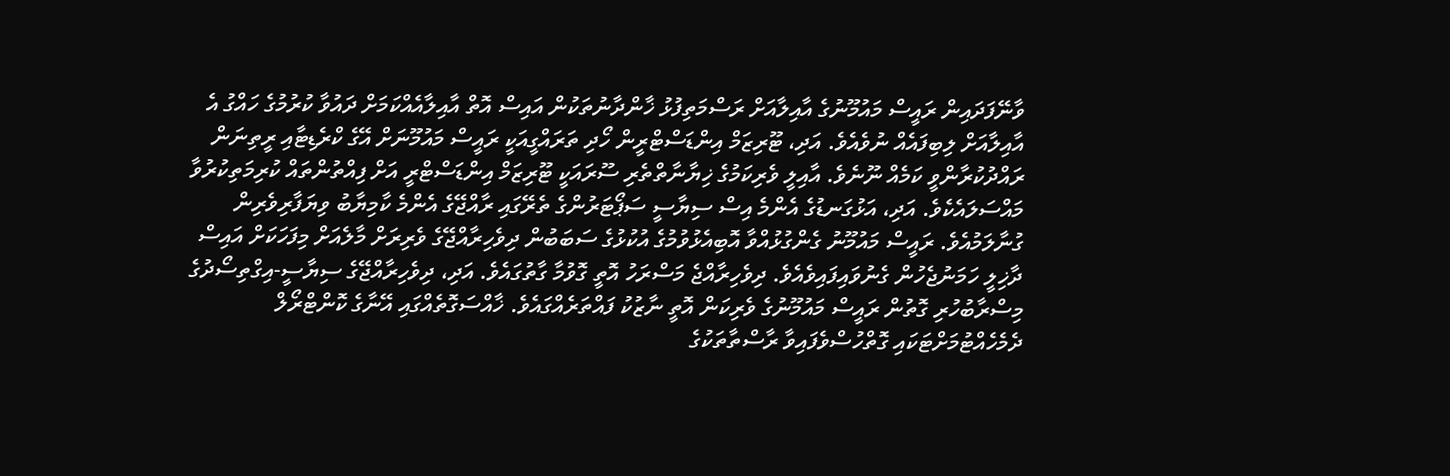ވާނޭފަދައިން ރައީސް މައުމޫނުގެ އާއިލާއަށް ރަސްމަތިފުޅު ޚާންދާނުތަކުން އައިސް އޮތް އާއިލާއެއްކަމަށް ދައުވާ ކުރުމުގެ ހައްގު އެ އާއިލާއަށް ލިބިފައެއް ނުވެއެވެ. އަދި، ޓޫރިޒަމް އިންޑަސްޓްރީން ހޯދި ތަރައްގީއަކީ ރައީސް މައުމޫނަށް އޭގެ ކްރެޑިޓާއި ރީތިނަން ރައްދުކުރާންވީ ކަމެއް ނޫނެވެ. އާއިލީ ވެރިކަމުގެ ޚިޔާނާތްތެރި ސޫރައަކީ ޓޫރިޒަމް އިންޑަސްޓްރީ އަށް ފިއްތުންތައް ކުރިމަތިކުރުވާ މައްސަލައެކެވެ. އަދި، އަޅުގަނޑުގެ އެންމެ އިސް ސިޔާސީ ސަޕޯޓަރުންގެ ތެރޭގައި ރާއްޖޭގެ އެންމެ ކާމިޔާބު ވިޔަފާރިވެރިން ގުނާލަމުއެވެ. ރައީސް މައުމޫނު ގެންގުޅުއްވާ އޮބިއެޅުވުމުގެ އުކުޅުގެ ސަބަބުން ދިވެހިރާއްޖޭގެ ވެރިރަށް މާލެއަށް މިފަހަކަށް އައިސް ދާޚިލީ ހަމަނުޖެހުން ގެނުވައިފައިވެއެވެ. ދިވެހިރާއްޖެ މަސްރަހު އޮތީ ގޮވުމާ ގާތުގައެވެ. އަދި، ދިވެހިރާއްޖޭގެ ސިޔާސީ-އިގްތިސޯދުގެ މިސްރާބުހުރި ގޮތުން ރައީސް މައުމޫނުގެ ވެރިކަން އޮތީ ނާޒުކު ފައްތަރެއްގައެވެ. ޚާއްސަގޮތެއްގައި އޭނާގެ ކޮންޓްރޯލް ދެމެހެއްޓުމަށްޓަކައި ގޮތްހުސްވެފައިވާ ރާސްތާތަކުގެ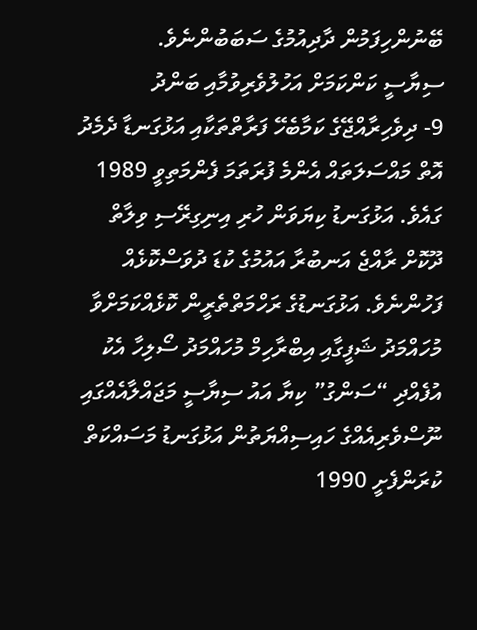ބޭނުންހިފަމުން ދާދިއުމުގެ ސަބަބުންނެވެ.
ސިޔާސީ ކަންކަމަށް އަހުލުވެރިވުމާއި ބަންދު
9- ދިވެހިރާއްޖޭގެ ކަމާބެހޭ ފަރާތްތަކާއި އަޅުގަނޑާ ދެމެދު އޮތް މައްސަލަތައް އެންމެ ފުރަތަމަ ފެންމަތިވީ 1989 ގައެވެ. އަޅުގަނޑު ކިޔަވަން ހުރި އިނިގިރޭސި ވިލާތް ދޫކޮށް ރާއްޖެ އަނބުރާ އައުމުގެ ކުޑަ ދުވަސްކޮޅެއް ފަހުންނެވެ. އަޅުގަނޑުގެ ރަހްމަތްތެރީން ކޮޅެއްކަމަށްވާ މުހައްމަދު ޝަފީގާއި އިބްރާހިމް މުހައްމަދު ސޯލިހާ އެކު އުފެއްދި “ސަންގު” ކިޔާ އައު ސިޔާސީ މަޖައްލާއެއްގައި ނޫސްވެރިއެއްގެ ހައިސިއްޔަތުން އަޅުގަނޑު މަސައްކަތް ކުރަންފެށީ 1990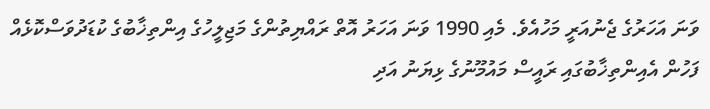ވަނަ އަހަރުގެ ޖެނުއަރީ މަހުއެވެ. މެއި 1990 ވަނަ އަހަރު އޮތް ރައްޔިތުންގެ މަޖިލީހުގެ އިންތިޚާބުގެ ކުޑަދުވަސްކޮޅެއް ފަހުން އެއިންތިޚާބުގައި ރައީސް މައުމޫނުގެ ޅިޔަނު އަދި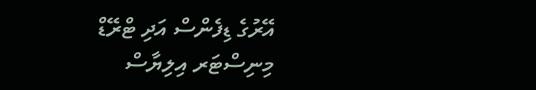އޭރުގެ ޑިފެންސް އަދި ޓްރޭޑް މިނިސްޓަރ އިލިޔާސް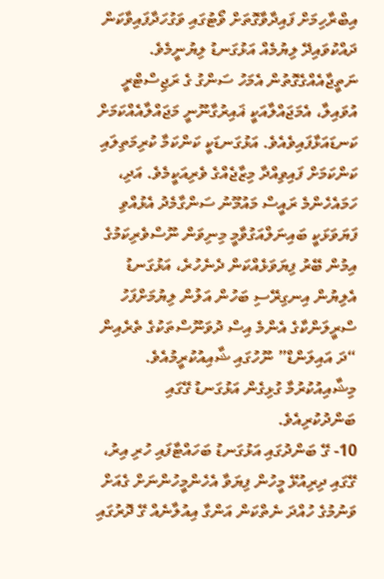އިބްރާހިމަށް ފައިދާވާގޮތަށް ވޯޓުގައި ވަގުހަދާފައިވާކަން ދައްކުވައިދޭ ލިޔުމެއް އަޅުގަނޑު ލިޔުނީމެވެ. ނަތީޖާއެއްގެގޮތުން އެމަހު ސަންގު ގެ ރަޖިސްޓްރީ އުވައިލާ، އެމަޖައްލާއަކީ ޣައިރުގާނޫނީ މަޖައްލާއެއްކަމަށް ކަނޑައަޅާފައިވެއެވެ. އަޅުގަނޑަކީ ކަންކަމާ ކުރިމަތިލައި ކަންކަމަށް ފައިވިއްދާ މިޒާޖެއްގެ ވެރިއަކީމެވެ. އަދި، ހަމައެހެންމެ ރައީސް މައުމޫނު ސަންގާމެދު އެޅުއްވި ފަޔަވަޅަކީ ބައިނަލްއަގުވާމީ މިނިވަން ނޫސްވެރިކަމުގެ އިމުން ބޭރު ފިޔަވަޅެއްކަން ދެނެހުރެ، އަޅުގަނޑު އެލިޔުން އިނގިރޭސި ބަހުން އަލުން ލިޔުމަށްފަހު ސްރީލަންކާގެ އެންމެ އިސް ދުވަނޫސްތަކުގެ ތެރެއިން “ދަ އައިލަންޑް” ނޫހުގައި ޝާއިއުކުރީމުއެވެ. މިޝާއިއުކުރުމާ ގުޅިގެން އަޅުގަނޑު ގޭގައި ބަންދުކުރިއެވެ.
10- ގޭ ބަންދުގައި އަޅުގަނޑު ބަހައްޓާފައި ހުރި އިރު، ގޭގައި ދިރިއުޅޭ މީހުން ފިޔަވާ އެހެންމީހުންނަށް ގެއަށް ވަނުމުގެ ހުއްދަ ނެތްކަން އަންގާ އިއުލާނެއް ގޭ ދޮރުގައި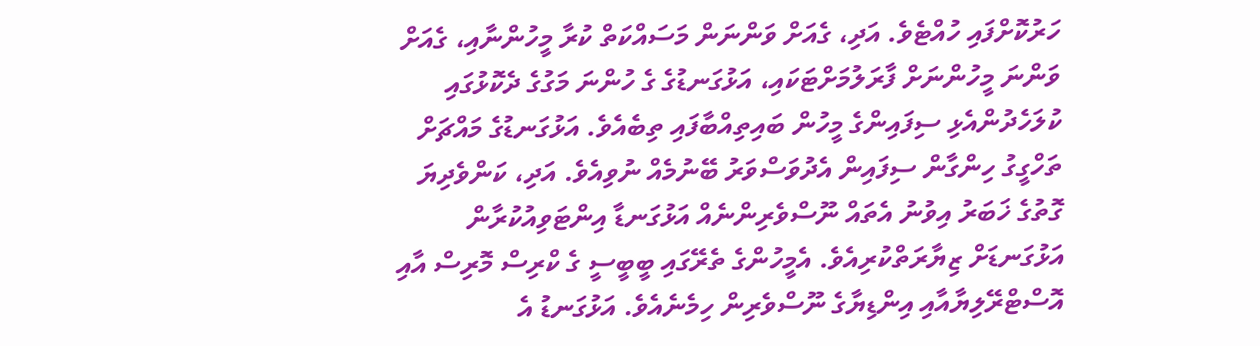ހަރުކޮށްފައި ހުއްޓެވެ. އަދި، ގެއަށް ވަންނަން މަސައްކަތް ކުރާ މީހުންނާއި، ގެއަށް ވަންނަ މީހުންނަށް ފާރަލުމަށްޓަކައި، އަޅުގަނޑުގެ ގެ ހުންނަ މަގުގެ ދެކޮޅުގައި ކުލަހެދުންއެޅި ސިފައިންގެ މީހުން ބައިތިއްބާފައި ތިބެއެވެ. އަޅުގަނޑުގެ މައްޗަށް ތަހްގީގު ހިންގާން ސިފައިން އެދުވަސްވަރު ބޭނުމެއް ނުވިއެވެ. އަދި، ކަންވެދިޔަ ގޮތުގެ ޚަބަރު އިވުނު އެތައް ނޫސްވެރިންނެއް އަޅުގަނޑާ އިންޓަވިއުކުރާން އަޅުގަނޑަށް ޒިޔާރަތްކުރިއެވެ. އެމީހުންގެ ތެރޭގައި ބީބީސީ ގެ ކްރިސް މޮރިސް އާއި އޮސްޓްރޭލިޔާއާއި އިންޑިޔާގެ ނޫސްވެރިން ހިމެނެއެވެ. އަޅުގަނޑު އެ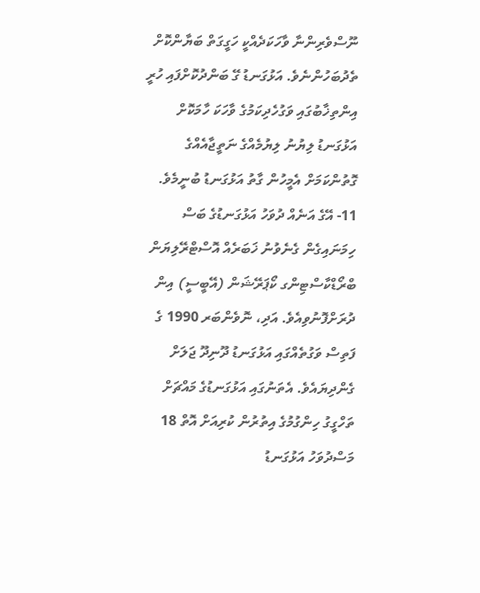ނޫސްވެރިންނާ ވާހަކަދެއްކީ ހަގީގަތް ބަޔާންކޮށް ތެދުބަހުންނެވެ. އަޅުގަނޑު ގޭ ބަންދުކޮށްފައި ހުރީ އިންތިޚާބުގައި ވަގުހެދިކަމުގެ ވާހަކަ ހާމަކޮށް އަޅުގަނޑު ލިޔުނު ލިޔުމެއްގެ ނަތީޖާއެއްގެ ގޮތުންކަމަށް އެމީހުން ގާތު އަޅުގަނޑު ބުނީމެވެ.
11- އޭގެ އަނެއް ދުވަހު އަޅުގަނޑުގެ ބަސް ހިމަނައިގެން ގެނެވުނު ޚަބަރެއް އޮސްޓްރޭލިޔަން ބްރޯޑްކާސްޓިންގ ކޯޕަރޭޝަން (އޭބީސީ) އިން ދުރަށްފޮނުވިއެވެ. އަދި، ނޮވެންބަރ 1990 ގެ ފަތިސް ވަގުތެއްގައި އަޅުގަނޑު ދޫނިދޫ ޖަލަށް ގެންދިޔައެވެ. އެތަނުގައި އަޅުގަނޑުގެ މައްޗަށް ތަހްގީގު ހިންގުމުގެ އިތުރުން ކުރިއަށް އޮތް 18 މަސްދުވަހު އަޅުގަނޑު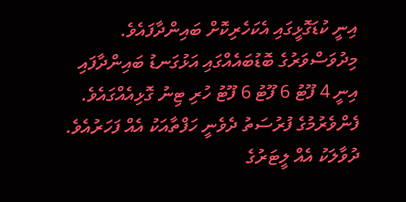އިނީ ކުޑަގޮޅީގައި އެކަހެރިކޮށް ބައިންދާފައެވެ. މިދުވަސްވަރުގެ ބޮޑުބައެއްގައި އަޅުގަނޑު ބައިންދާފައި އިނީ 4 ފޫޓު 6 ފޫޓު 6 ފޫޓު ހުރި ޓިނު ގޮޅިއެއްގައެވެ. ފެންވެރުމުގެ ފުރުސަތު ދެވެނީ ހަފްތާއަކު އެއް ފަހަރުއެވެ. ދުވާލަކު އެއް ލީޓަރުގެ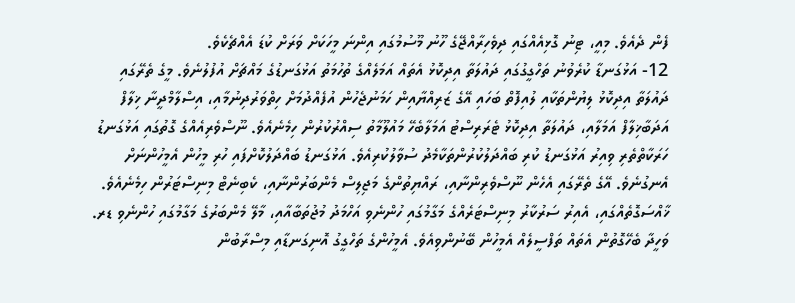ފެން ދެއެވެ. މިއީ، ޓިނު ގޮޅިއެއްގައި ދިވެހިރާއްޖޭގެ ހޫނު މޫސުމުގައި އިންނަ މީހަކަށް ވަރަށް ކުޑަ އެއްޗެކެވެ.
12- އަޅުގަނޑާ ކުރެވުނު ތަހްގީގުގައި ދައުލަތާ އިދިކޮޅު އެތައް އަމަލެއްގެ ތުހުމަތު އަޅުގަނޑުގެ މައްޗަށް އުފުލުނެވެ. މީގެ ތެރޭގައި ދައުލަތާ އިދިކޮޅު ލިޔުންތަކާއި ލުއިފޮތް ބަހައި އޭގެ ޒަރިއްޔާއިން ހަމަނުޖެހުން އުފެއްދުމަށް ހިތްވަރުދިނުމާއި، އިސްލާމްދީނާ ޚިލާފް އަދަބާޚިލާފް އަމަލާއި، ދައުލަތާ އިދިކޮޅު ޓެރަރިސްޓު އަމަލާބެހޭ މައުލޫމާތު ސިއްރުކުރުން ހިމެނެއެވެ. ނޫސްވެރިއެއްގެ ގޮތުގައި އަޅުގަނޑު ހަރަކާތްތެރި ވިއިރު އަޅުގަނޑު ކުރި ބައްދަލުކުރުންތަކާމެދު ސުވާލުކުރިއެވެ. އަޅުގަނޑު ބައްދަލުކޮށްފައި ހުރި މީހުން އެމީހުންނަށް އެނގުނެވެ. އޭގެ ތެރޭގައި އެހެން ނޫސްވެރިންނާއި، ރައްޔިތުންގެ މަޖިލިސް މެންބަރުންނާއި، ކެބިނެޓް މިނިސްޓަރުން ހިމެނެއެވެ. ޚާއްސަގޮތެއްގައި، އެއިރު ސަރުކާރު މިނިސްޓަރެއްގެ މަގާމުގައި ހުންނެވި އަހްމަދު މުޖުތަބާއާއި، މާލޭ މެންބަރުގެ މަގާމުގައި ހުންނެވި ޑރ. ވަހީދާ ބެހޭގޮތުން އެތައް ތަފްސީލެއް އެމީހުން ބޭނުންވިއެވެ. އެމީހުންގެ ތަހްގީގު އޮނިގަނޑާއި މިސްރާބުން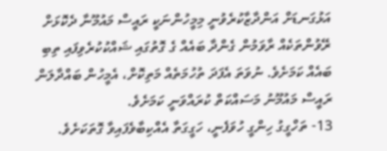އަޅުގަނޑަށް އަންދާޒާކުރެވުނީ މިމީހުންނަކީ ރައީސް މައުމޫނާ ދެކޮޅަށް ރޭވުންތަކެއް ރާވަމުން ގެންދާ ބައެއް ގެ ގޮތުގައި ޝައްކުކުރެވިފައި ތިބި ބައެއް ކަމަށެވެ. ނުވަތަ އެފަދަ ތުހުމަތެއް މަތިކޮށް، އެމީހުން ބައްދާލަން ރައީސް މައުމޫނު މަސައްކަތް ކުރައްވަނީ ކަމަށެވެ.
13- ތަހްގީގު ހިންގީ ހުވަފެނީ، ހަގީގަތާ އެއްކިބާވެފައިވާ ގޮތަކަށެވެ.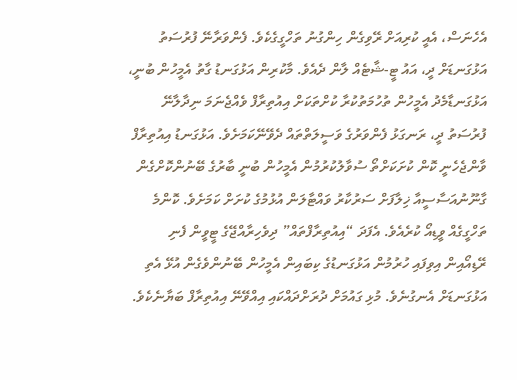އެހެނަސް، އެއީ ކުރިއަށް ރޭވިގެން ހިންގުނު ތަހްގީގެކެވެ. ފެންވަރާނޭ ފުރުސަތު އަޅުގަނޑަށް ދީ، އައު ޓީ-ޝާޓެއް ލާން ދެއެވެ. މާކުރިން އަޅުގަނޑު ގާތު އެމީހުން ބުނީ، އަޅުގަނޑާމެދު އެމީހުން ތުހުމަތުކުރާ ކުށްތަކަށް އިއުތިރާފް ވެއްޖެނަމަ ނިދާލާނޭ ފުރުސަތު ދީ، ރަނގަޅު ފެންވަރުގެ ވަސީލަތްތައް ދެވޭނޭކަމަށެވެ. އަޅުގަނޑު އިއުތިރާފް ވާންޖެހެނީ ކޮން ކުށަކަށްތޯ ސުވާލުކުރުމުން އެމީހުން ބުނީ ބާރުގެ ބޭނުންކޮށްގެން ގާނޫނުއަސާސީއާ ޚިލާފަށް ސަރުކާރު ވައްޓާލަން އުޅުމުގެ ކުށަށް ކަމަށެވެ. ކޮންމެ ތަހްގީގެއް ވީޑިއޯ ކުރެއެވެ. އެފަދަ “އިއުތިރާފްތައް” ދިވެހިރާއްޖޭގެ ޓީވީން ފެނި ރޭޑިއޯއިން އިވިފައި ހުރުމުން އަޅުގަނޑުގެ ކިބައިން އެމީހުން ބޭނުންވެގެން އުޅޭ އެތި އަޅުގަނޑަށް އެނގުނެވެ. މުޅި ގައުމަށް ދުރަށްދައްކައި އިއްވޭނޭ އިއުތިރާފް ބަޔާނެކެވެ.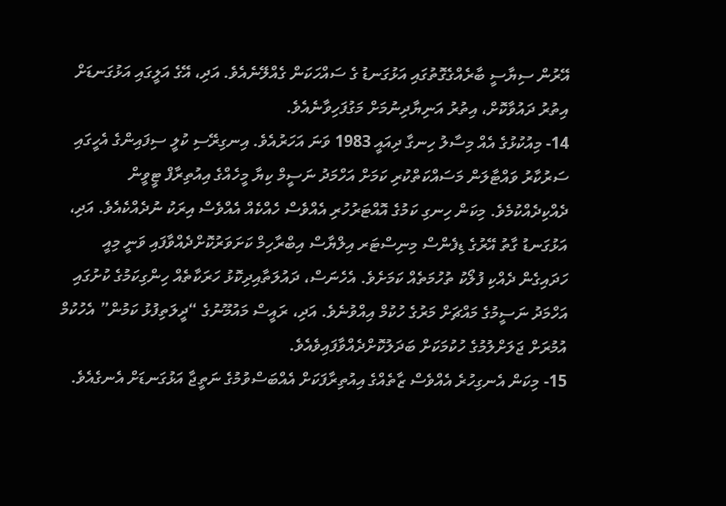އޭރުން ސިޔާސީ ބާރެއްގެގޮތުގައި އަޅުގަނޑު ގެ ސައްހަކަން ގެއްލޭނެއެވެ. އަދި، އޭގެ އަލީގައި އަޅުގަނޑަށް އިތުރު ދައުވާކޮށް، އިތުރު އަނިޔާދިނުމަށް މަގުފަހިވާނެއެވެ.
14- މިއުކުޅުގެ އެއް މިސާލު ހިނގާ ދިއައީ 1983 ވަނަ އަހަރުއެވެ. އިނގިރޭސި ކުލީ ސިފައިންގެ އެހީގައި ސަރުކާރު ވައްޓާލަން މަސައްކަތްކުރި ކަމަށް އަހްމަދު ނަސީމް ކިޔާ މީހެއްގެ އިއުތިރާފް ޓީވީން ދެއްކިދެއްކުމެވެ. މިކަން ހިނގި ކަމުގެ އޮއްޓަރުހުރި އެއްވެސް ހެއްކެއް އެއްވެސް އިރަކު ނުދެއްކެއެވެ. އަދި، އަޅުގަނޑު ގާތު އޭރުގެ ޑިފެންސް މިނިސްޓަރ އިލްޔާސް އިބްރާހިމް ކަށަވަރުކޮށްދެއްވާފައި ވަނީ މިއީ ހަދައިގެން ދެއްކި ފުލޯކު ތުހުމަތެއް ކަމަށެވެ. އެހެނަސް، ދައުލަތާއިދިކޮޅު ހަރަކާތެއް ހިންގިކަމުގެ ކުށުގައި އަހްމަދު ނަސީމުގެ މައްޗަށް މަރުގެ ހުކުމް އިއްވުނެވެ. އަދި، ރައީސް މައުމޫނުގެ “ދީލަތިފުޅު ކަމުން” އެހުކުމް އުމުރަށް ޖަލަށްލުމުގެ ހުކުމަކަށް ބަދަލުކޮށްދެއްވާފައިވެއެވެ.
15- މިކަން އެނގިހުރެ އެއްވެސް ޒާތެއްގެ އިއުތިރާފަކަށް އެއްބަސްވުމުގެ ނަތީޖާ އަޅުގަނޑަށް އެނގެއެވެ.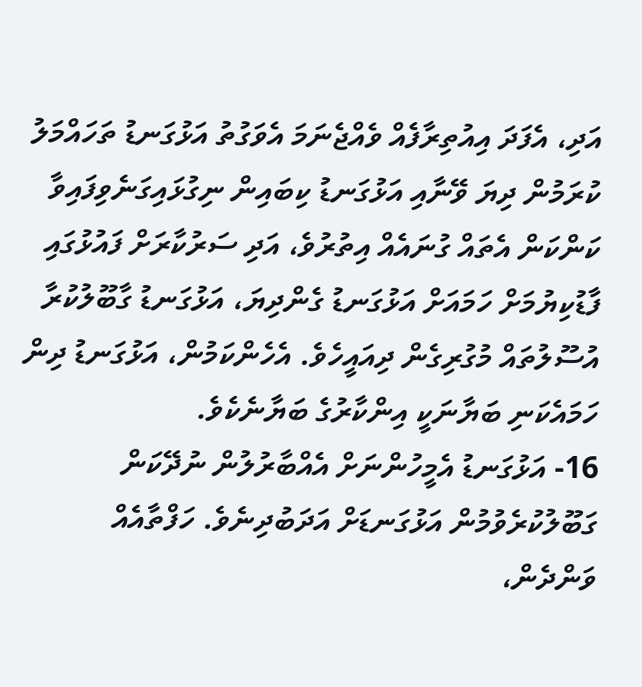އަދި، އެފަދަ އިއުތިރާފެއް ވެއްޖެނަމަ އެވަގުތު އަޅުގަނޑު ތަހައްމަލު ކުރަމުން ދިޔަ ވޭނާއި އަޅުގަނޑު ކިބައިން ނިގުޅައިގަނެވިފައިވާ ކަންކަން އެތައް ގުނައެއް އިތުރުވެ، އަދި ސަރުކާރަށް ފައުޅުގައި ފާޑުކިޔުމަށް ހަމައަށް އަޅުގަނޑު ގެންދިޔަ، އަޅުގަނޑު ގާބޫލުކުރާ އުސޫލުތައް މުގުރިގެން ދިއައީހެވެ. އެހެންކަމުން، އަޅުގަނޑު ދިން ހަމައެކަނި ބަޔާނަކީ އިންކާރުގެ ބަޔާނެކެވެ.
16- އަޅުގަނޑު އެމީހުންނަށް އެއްބާރުލުން ނުދޭކަން ގަބޫލުކުރެވުމުން އަޅުގަނޑަށް އަދަބުދިނެވެ. ހަފްތާއެއް ވަންދެން،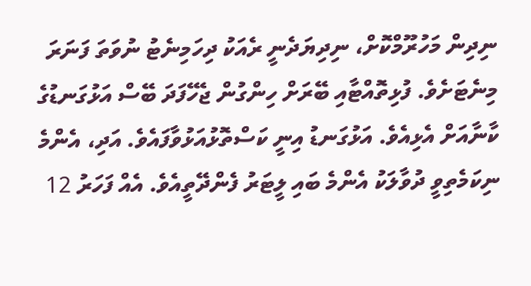ނިދިން މަހުރޫމްކޮށް، ނިދިޔަދެނީ ރެއަކު ދިހަމިނެޓު ނުވަތަ ފަނަރަ މިނެޓަށެވެ. ފުޅިތޮއްޓާއި ބޭރަށް ހިންގުން ޖެހޭފަދަ ބޭސް އަޅުގަނޑުގެ ކާނާއަށް އެޅިއެވެ. އަޅުގަނޑު އިނީ ކަސްތޮޅުއަޅުވާފައެވެ. އަދި، އެންމެ ނިކަމެތިވީ ދުވާލަކު އެންމެ ބައި ލީޓަރު ފެންދޭތީއެވެ. އެއް ފަހަރު 12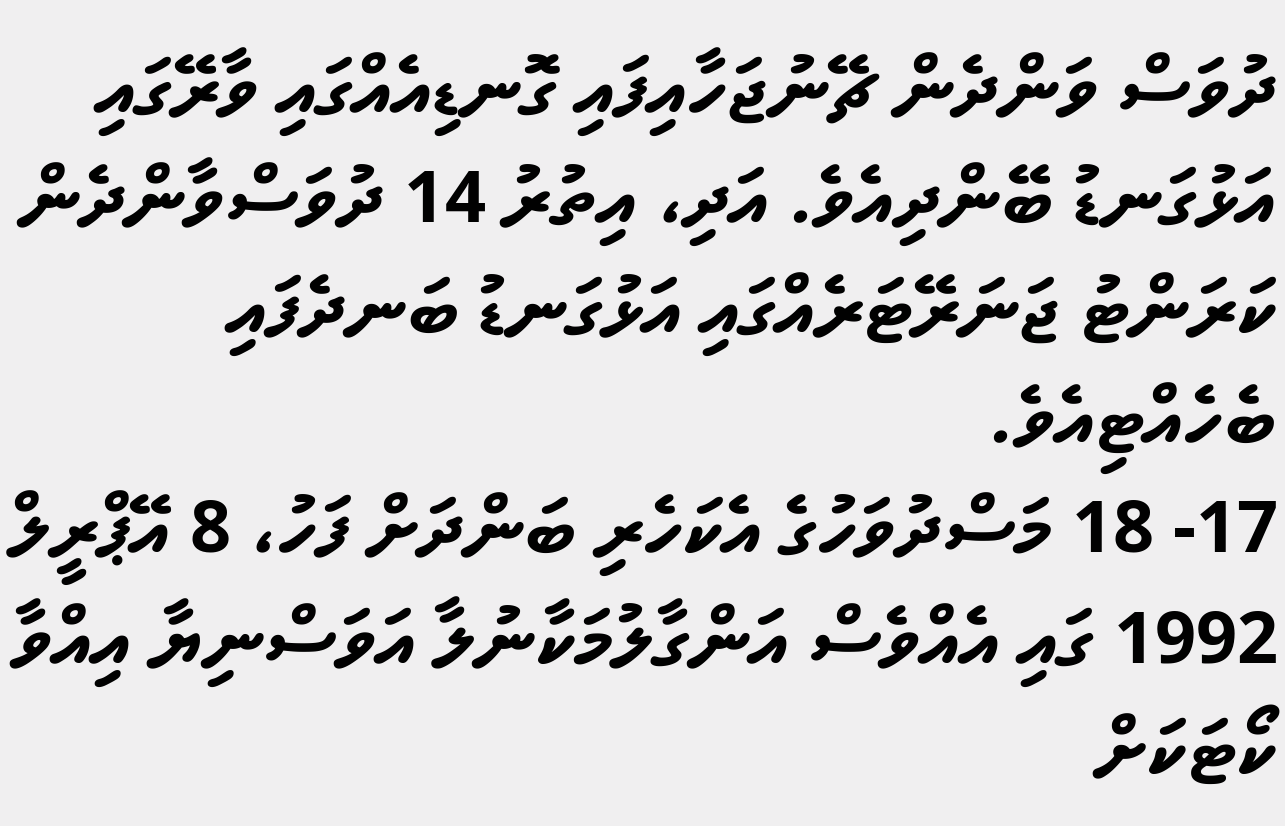ދުވަސް ވަންދެން ޗޭނުޖަހާއިފައި ގޮނޑިއެއްގައި ވާރޭގައި އަޅުގަނޑު ބޭންދިއެވެ. އަދި، އިތުރު 14 ދުވަސްވާންދެން ކަރަންޓު ޖަނަރޭޓަރެއްގައި އަޅުގަނޑު ބަނދެފައި ބެހެއްޓިއެވެ.
17- 18 މަސްދުވަހުގެ އެކަހެރި ބަންދަށް ފަހު، 8 އޭޕްރީލް 1992 ގައި އެއްވެސް އަންގާލުމަކާނުލާ އަވަސްނިޔާ އިއްވާ ކޯޓަކަށް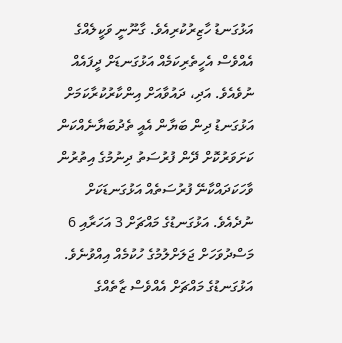އަޅުގަނޑު ހާޒިރުކުރިއެވެ. ގާނޫނީ ވަކީލެއްގެ އެއްވެސް އެހީތެރިކަމެއް އަޅުގަނޑަށް ދީފައެއް ނުވެއެވެ. އަދި، ދައުވާއަށް އިންކާރުކުރާކަމަށް އަޅުގަނޑު ދިން ބަޔާން އެއީ ތެދުބަޔާނެއްކަން ކަށަވަރުކޮށް ދޭން ފުރުސަތު ދިނުމުގެ އިތުރުން ވާހަކަދައްކާނޭ ފުރުސަތެއް އަޅުގަނޑަކަށް ނުދެއެވެ. އަޅުގަނޑުގެ މައްޗަށް 3 އަހަރާއި 6 މަސްދުވަހަށް ޖަލަށްލުމުގެ ހުކުމެއް އިއްވުނެވެ. އަޅުގަނޑުގެ މައްޗަށް އެއްވެސް ޒާތެއްގެ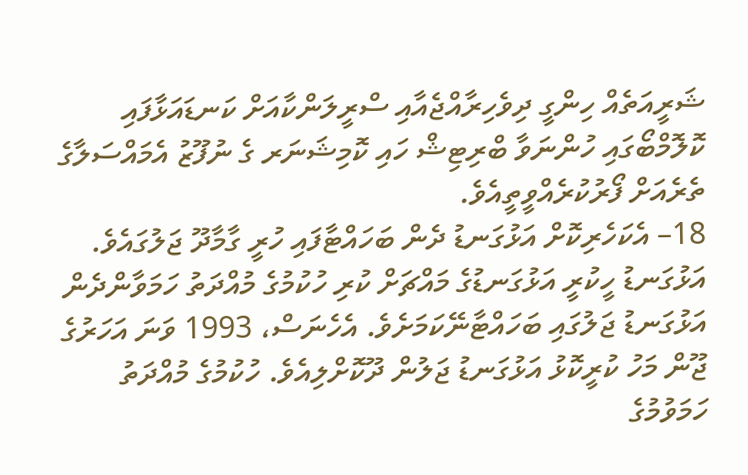ޝަރީއަތެއް ހިންގީ ދިވެހިރާއްޖެއާއި ސްރީލަންކާއަށް ކަނޑައަޅާފައި ކޮލޮމްބޯގައި ހުންނަވާ ބްރިޓިޝް ހައި ކޮމިޝަނަރ ގެ ނުފޫޒު އެމައްސަލާގެ ތެރެއަށް ފޯރުކުރެއްވީތީއެވެ.
18– އެކަހެރިކޮށް އަޅުގަނޑު ދެން ބަހައްޓާފައި ހުރީ ގާމާދޫ ޖަލުގައެވެ. އަޅުގަނޑު ހީކުރީ އަޅުގަނޑުގެ މައްޗަށް ކުރި ހުކުމުގެ މުއްދަތު ހަމަވާންދެން އަޅުގަނޑު ޖަލުގައި ބަހައްޓާނޭކަމަށެވެ. އެހެނަސް، 1993 ވަނަ އަހަރުގެ ޖޫން މަހު ކުރީކޮޅު އަޅުގަނޑު ޖަލުން ދޫކޮށްލިއެވެ. ހުކުމުގެ މުއްދަތު ހަމަވުމުގެ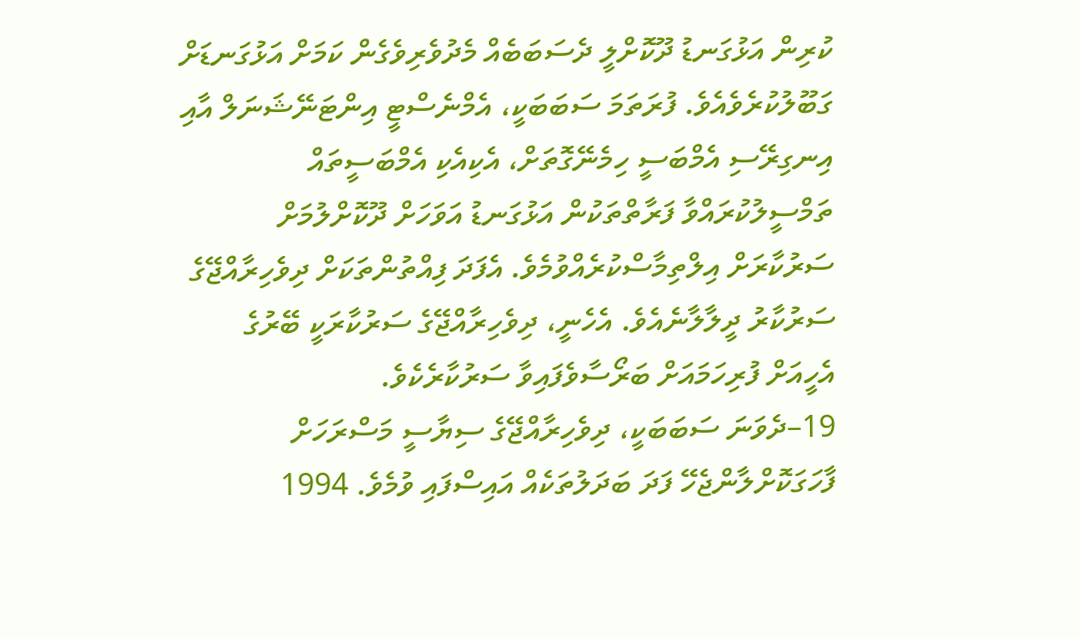ކުރިން އަޅުގަނޑު ދޫކޮށްލީ ދެސަބަބެއް މެދުވެރިވެގެން ކަމަށް އަޅުގަނޑަށް ގަބޫލުކުރެވެއެވެ. ފުރަތަމަ ސަބަބަކީ، އެމްނެސްޓީ އިންޓަނޭޝަނަލް އާއި އިނގިރޭސި އެމްބަސީ ހިމެނޭގޮތަށް، އެކިއެކި އެމްބަސީތައް ތަމްސީލުކުރައްވާ ފަރާތްތަކުން އަޅުގަނޑު އަވަހަށް ދޫކޮށްލުމަށް ސަރުކާރަށް އިލްތިމާސްކުރެއްވުމެވެ. އެފަދަ ފިއްތުންތަކަށް ދިވެހިރާއްޖޭގެ ސަރުކާރު ދީލާލާނެއެވެ. އެހެނީ، ދިވެހިރާއްޖޭގެ ސަރުކާރަކީ ބޭރުގެ އެހީއަށް ފުރިހަމައަށް ބަރޯސާވެފައިވާ ސަރުކާރެކެވެ.
19–ދެވަނަ ސަބަބަކީ، ދިވެހިރާއްޖޭގެ ސިޔާސީ މަސްރަހަށް ފާހަގަކޮށްލާންޖެހޭ ފަދަ ބަދަލުތަކެއް އައިސްފައި ވުމެވެ. 1994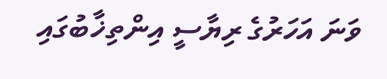ވަނަ އަހަރުގެ ރިޔާސީ އިންތިޚާބުގައި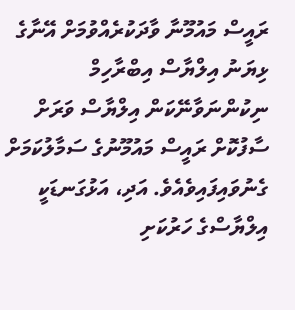ރައީސް މައުމޫނާ ވާދަކުރެއްވުމަށް އޭނާގެ ޅިޔަނު އިލްޔާސް އިބްރާހިމް ނިކުންނަވާނޭކަން އިލްޔާސް ވަރަށް ސާފުކޮށް ރައީސް މައުމޫނުގެ ސަމާލުކަމަށް ގެނުވައިފައިވެއެވެ. އަދި، އަޅުގަނޑަކީ އިލްޔާސްގެ ހަރުކަށި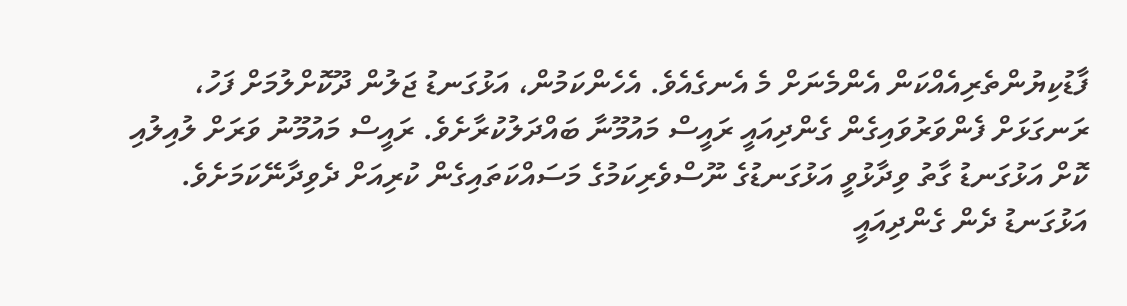ފާޑުކިޔުންތެރިއެއްކަން އެންމެނަށް މެ އެނގެއެވެ. އެހެންކަމުން، އަޅުގަނޑު ޖަލުން ދޫކޮށްލުމަށް ފަހު، ރަނގަޅަށް ފެންވަރުވައިގެން ގެންދިއައީ ރައީސް މައުމޫނާ ބައްދަލުކުރާށެވެ. ރައީސް މައުމޫނު ވަރަށް ލުއިލުއި ކޮށް އަޅުގަނޑު ގާތު ވިދާޅުވީ އަޅުގަނޑުގެ ނޫސްވެރިކަމުގެ މަސައްކަތައިގެން ކުރިއަށް ދެވިދާނޭކަމަށެވެ. އަޅުގަނޑު ދެން ގެންދިއައީ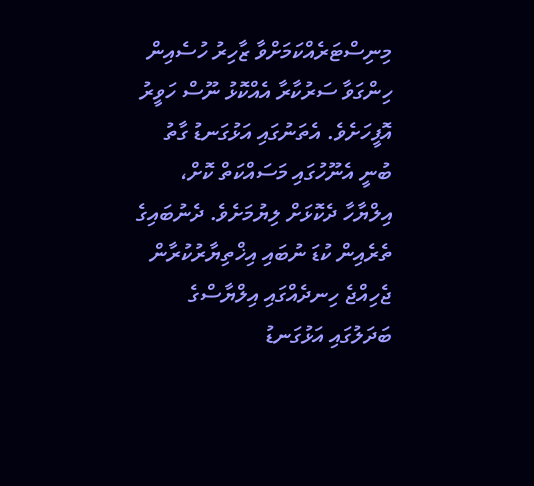މިނިސްޓަރެއްކަމަށްވާ ޒާހިރު ހުސެއިން ހިންގަވާ ސަރުކާރާ އެއްކޮޅު ނޫސް ހަވީރު އޮފީހަށެވެ. އެތަނުގައި އަޅުގަނޑު ގާތު ބުނީ އެނޫހުގައި މަސައްކަތް ކޮށް، އިލްޔާހާ ދެކޮޅަށް ލިޔުމަށެވެ. ދެނުބައިގެ ތެރެއިން ކުޑަ ނުބައި އިޚްތިޔާރުކުރާން ޖެހިއްޖެ ހިނދެއްގައި އިލްޔާސްގެ ބަދަލުގައި އަޅުގަނޑު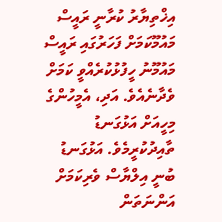އިޚްތިޔާރު ކުރާނީ ރައީސް މައުމޫކަމަށް ފަހަރުގައި ރައީސް މައުމޫނު ހީފުޅުކުރެއްވީ ކަމަށް ވެދާނެއެވެ. އަދި، އެމީހުންގެ މިހީއަށް އަޅުގަނޑު ތާއިދުކުރީމެވެ. އަޅުގަނޑު ބުނީ އިލްޔާސް ވެރިކަމަށް އަންނަތަން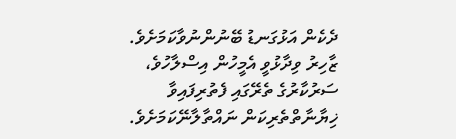ދެކެން އަޅުގަނޑު ބޭނުންނުވާކަމަށެވެ. ޒާހިރު ވިދާޅުވީ އެމީހުން އިސްލާހުވެ، ސަރުކާރުގެ ތެރޭގައި ފެތުރިފައިވާ ޚިޔާނާތްތެރިކަން ނައްތާލާނޭކަމަށެވެ.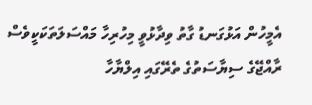އެމީހުން އަޅުގަނޑު ގާތު ވިދާޅުވީ މިހުރިހާ މައްސަލަތަކަކީވެސް ރާއްޖޭގެ ސިޔާސަތުގެ ތެރޭގައި އިލްޔާހާ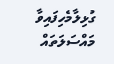ގުޅިލާމެހިފައިވާ މައްސަލަތައް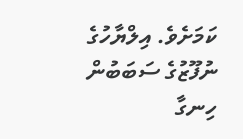ކަމަށެވެ. އިލްޔާހުގެ ނުފޫޒުގެ ސަބަބުން ހިނގާ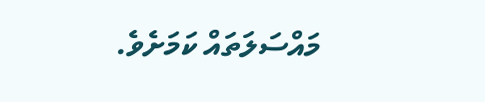މައްސަލަތައް ކަމަށެވެ.